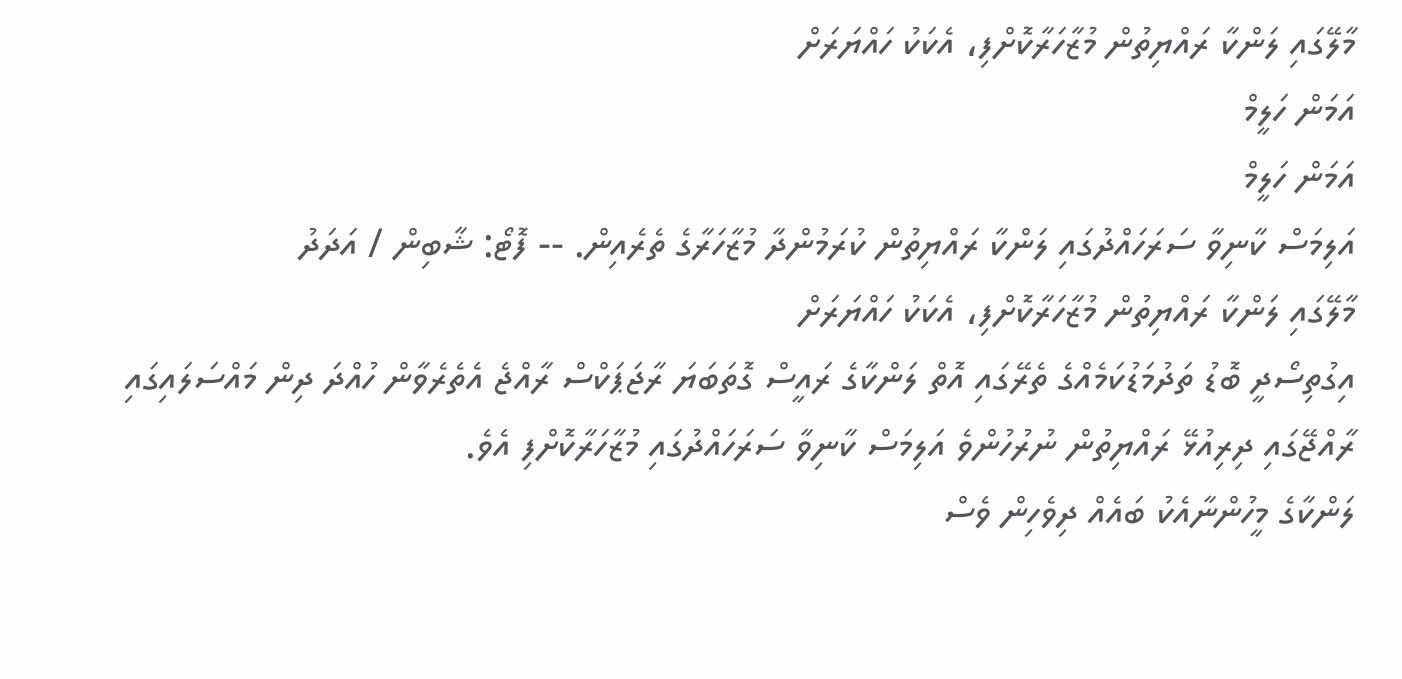މާލޭގައި ލަންކާ ރައްޔިތުން މުޒާހަރާކޮށްފި، އެކަކު ހައްޔަރަށް
އަމަން ހަލީމް
އަމަން ހަލީމް
އަލިމަސް ކާނިވާ ސަރަހައްދުގައި ލަންކާ ރައްޔިތުން ކުރަމުންދާ މުޒާހަރާގެ ތެރެއިން. -- ފޮޓޯ: ޝާބިން / އަދަދު
މާލޭގައި ލަންކާ ރައްޔިތުން މުޒާހަރާކޮށްފި، އެކަކު ހައްޔަރަށް
އިގުތިސޯދީ ބޮޑު ތަދުމަޑުކަމެއްގެ ތެރޭގައި އޮތް ލަންކާގެ ރައީސް ގޮތަބަޔަ ރާޖަޕަކްސް ރާއްޖެ އެތެރެވާން ހުއްދަ ދިން މައްސަލައިގައި ރާއްޖޭގައި ދިރިއުޅޭ ރައްޔިތުން ނުރުހުންވެ އަލިމަސް ކާނިވާ ސަރަހައްދުގައި މުޒާހަރާކޮށްފި އެވެ.
ލަންކާގެ މީހުންނާއެކު ބައެއް ދިވެހިން ވެސް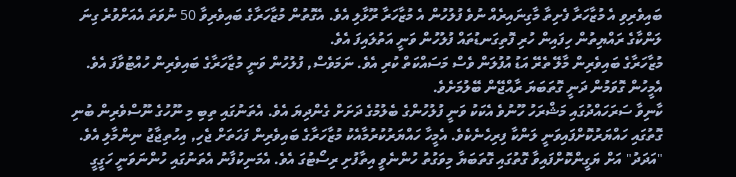ބައިވެރިވި އެ މުޒާހަރާ ފެށިތާ މާގިނައިރެއް ނުވެ ފުލުހުން އެ މުޒާހަރާ ރޫޅާލި އެވެ. އެގޮތުން މުޒާހަރާގެ ބައިވެރިވާ 50 ނުވަތަ އެއަށްވުރެ ގިނަ ލަންކާގެ ރައްޔިތުން ހިފައިން ހުރި ފޮތިގަނޑުތައް ފުލުހުން ވަނީ އަތުލައިފަ އެވެ.
މުޒާހަރާގެ ބައިވެރިން މާލޭ ތެރޭ އަޑު އުފުލަން ވެސް މަސައްކަތް ކުރި އެވެ. ނަމަވެސް, ފުލުހުން ވަނީ މުޒާހަރާގެ ބައިވެރިން ހުއްޓުވާފަ އެވެ. އެމީހުން ގޮވަމުން ދަނީ ގޮތަބަޔަ ރާއްޖޭން ބޭލުމަށެވެ.
ކާނިވާ ސަރަހައްދުގައި މަޝްރަހު ހޫނުވެ އެކަކު ވަނީ ފުލުހުންގެ ބެލުމުގެ ދަށަށް ގެންދިޔަ އެވެ. އެތަނުގައި ތިބި މި ނޫހުގެ ނޫސްވެރިން ބުނި ގޮތުގައި ހައްޔަރުކޮށްފައިވަނީ ލަންކާ ފިރިހެނެކެވެ. އެމީހާ ހައްޔަރުކުރުމާއެކު މުޒާހަރާގެ ބައިވެރިން ފަހަތަށް ޖެހި, އިހުތިޖާޖު ނިންމާލި އެވެ.
"އަދަދު" އަށް ޔަގީންކޮށްފައިވާ ގޮތުގައި ގޮތަބަޔާ މިވަގުތު ހުންނެވީ އިތާފުށި ރިސޯޓުގަ އެވެ. އެމަނިކުފާނު އެތަނުގައި ހުންނަވަނީ ހަގީގީ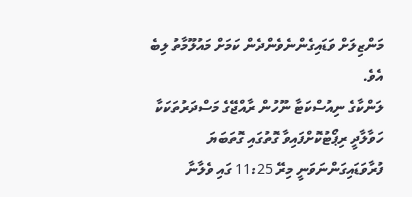މަންޒިލަށް ވަޑައިގެންނެވެންދެން ކަމަށް މައުލޫމާތު ލިބެ އެވެ.
ލަންކާގެ ނިއުސްކަޓާ ނޫހުން ރާއްޖޭގެ މަސްދަރުތަކަކާ ހަވާލާދީ ރިޕޯޓުކޮށްފައިވާ ގޮތުގައި ގޮތަބަޔަ ފުރާވަޑައިގަންނަވަނީ މިރޭ 11:25 ގައި ވެލާނާ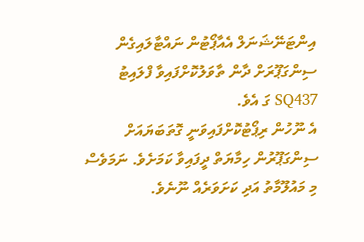އިންޓަނޭޝަނަލް އެއާޕޯޓުން ނައްޓާލައިގެން ސިންގަޕޫރަށް ދާން ތާވަލުކޮށްފައިވާ ފްލައިޓު SQ437 ގަ އެވެ.
އެ ނޫހުން ރިޕޯޓުކޮށްފައިވަނީ ގޮތަބަޔައަށް ސިންގަޕޫރުން ހިމާޔަތް ދީފައިވާ ކަމަށެވެ. ނަމަވެސް މި މައުލޫމާތު އަދި ކަށަވަރެއް ނޫނެވެ.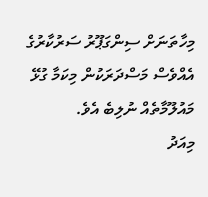މިހާތަނަށް ސިންގަޕޫރު ސަރުކާރުގެ އެއްވެސް މަސްދަރަކުން މިކަމާ ގުޅޭ މައުލޫމާތެއް ނުލިބެ އެވެ.
މިއަދު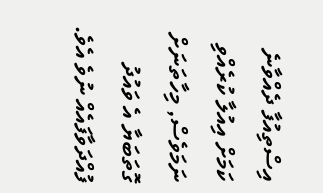އިސްތިއުފާ ދެއްވާނެ ކަމަށް އިއުލާ ކުރެއްވި ނަމަވެސް, މިހާތަނަށް ގޮތަބަޔާ އެ ވައުދު ފުއްދަވާފައެއް ނުވެ އެވެ.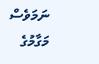ނަމަވެސް މަގާމުގެ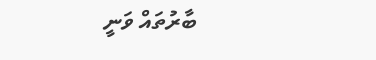ބާރުތައް ވަނީ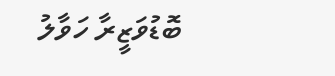ބޮޑުވަޒީރާ ހަވާލު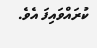ކުރައްވައިފަ އެވެ.